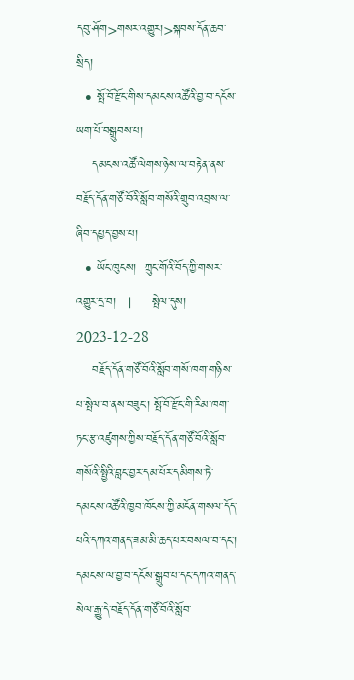དབུ་ཤོག>གསར་འགྱུར།>སྐབས་དོན་ཆབ་སྲིད།
  • སྤོ་བོ་རྫོང་གིས་དམངས་འཚོའི་བྱ་བ་དངོས་ཡག་པོ་བསྒྲུབས་པ།
    དམངས་འཚོ་ལེགས་ཉེས་ལ་བརྟེན་ནས་བརྗོད་དོན་གཙོ་བོའི་སློབ་གསོའི་གྲུབ་འབྲས་ལ་ཞིབ་དཔྱད་བྱས་པ།
  • ཡོང་ཁུངས།  ཀྲུང་གོའི་བོད་ཀྱི་གསར་འགྱུར་དྲ་བ།   |     སྤེལ་དུས།  2023-12-28
    བརྗོད་དོན་གཙོ་བོའི་སློབ་གསོ་ཁག་གཉིས་པ་སྤེལ་བ་ནས་བཟུང་། སྤོ་བོ་རྫོང་གི་རིམ་ཁག་ཏང་རྩ་འཛུགས་ཀྱིས་བརྗོད་དོན་གཙོ་བོའི་སློབ་གསོའི་སྤྱིའི་བླང་བྱར་དམ་པོར་དམིགས་ཏེ་དམངས་འཚོའི་ཁྱབ་ཁོངས་ཀྱི་མངོན་གསལ་དོད་པའི་དཀའ་གནད་ཟམ་མི་ཆད་པར་བསལ་བ་དང་། དམངས་ལ་བྱ་བ་དངོས་སྒྲུབ་པ་དང་དཀའ་གནད་སེལ་རྒྱུ་དེ་བརྗོད་དོན་གཙོ་བོའི་སློབ་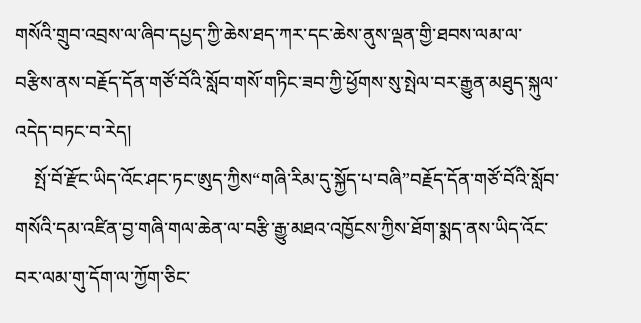གསོའི་གྲུབ་འབྲས་ལ་ཞིབ་དཔྱད་ཀྱི་ཆེས་ཐད་ཀར་དང་ཆེས་ནུས་ལྡན་གྱི་ཐབས་ལམ་ལ་བརྩིས་ནས་བརྗོད་དོན་གཙོ་བོའི་སློབ་གསོ་གཏིང་ཟབ་ཀྱི་ཕྱོགས་སུ་སྤེལ་བར་རྒྱུན་མཐུད་སྐུལ་འདེད་བཏང་བ་རེད།
    སྤོ་བོ་རྫོང་ཡིད་འོང་ཤང་ཏང་ཨུད་ཀྱིས“གཞི་རིམ་དུ་སྐྱོད་པ་བཞི”བརྗོད་དོན་གཙོ་བོའི་སློབ་གསོའི་དམ་འཛིན་བྱ་གཞི་གལ་ཆེན་ལ་བརྩི་རྒྱུ་མཐའ་འཁྱོངས་ཀྱིས་ཐོག་སྨད་ནས་ཡིད་འོང་བར་ལམ་གུ་དོག་ལ་ཀྱོག་ཅིང་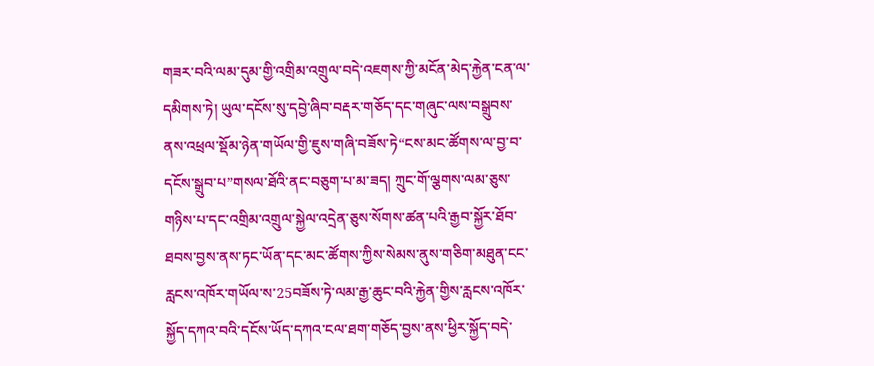གཟར་བའི་ལམ་དུམ་གྱི་འགྲིམ་འགྲུལ་བདེ་འཇགས་ཀྱི་མངོན་མེད་རྐྱེན་ངན་ལ་དམིགས་ཏེ། ཡུལ་དངོས་སུ་དབྱེ་ཞིབ་བརྡར་གཅོད་དང་གཞུང་ལས་བསྒྲུབས་ནས་འཕྲལ་སྡོམ་ཉེན་གཡོལ་གྱི་ཇུས་གཞི་བཟོས་ཏེ“ངས་མང་ཚོགས་ལ་བྱ་བ་དངོས་སྒྲུབ་པ”གསལ་ཐོའི་ནང་བཅུག་པ་མ་ཟད། ཀྲུང་གོ་ལྕགས་ལམ་ཅུས་གཉིས་པ་དང་འགྲིམ་འགྲུལ་སྐྱེལ་འདྲེན་ཅུས་སོགས་ཚན་པའི་རྒྱབ་སྐྱོར་ཐོབ་ཐབས་བྱས་ནས་ཏང་ཡོན་དང་མང་ཚོགས་ཀྱིས་སེམས་ནུས་གཅིག་མཐུན་ངང་རླངས་འཁོར་གཡོལ་ས་25བཟོས་ཏེ་ལམ་རྒྱ་ཆུང་བའི་རྐྱེན་གྱིས་རླངས་འཁོར་སྐྱོད་དཀའ་བའི་དངོས་ཡོད་དཀའ་ངལ་ཐག་གཅོད་བྱས་ནས་ཕྱིར་སྐྱོད་བདེ་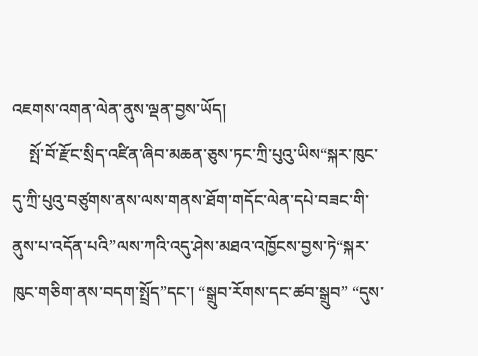འཇགས་འགན་ལེན་ནུས་ལྡན་བྱས་ཡོད།
    སྤོ་བོ་རྫོང་སྲིད་འཛིན་ཞིབ་མཆན་ཅུས་ཏང་ཀྲི་པུའུ་ཡིས“སྐར་ཁུང་དུ་ཀྲི་པུའུ་བཙུགས་ནས་ལས་གནས་ཐོག་གདོང་ལེན་དཔེ་བཟང་གི་ནུས་པ་འདོན་པའི”ལས་ཀའི་འདུ་ཤེས་མཐའ་འཁྱོངས་བྱས་ཏེ“སྐར་ཁུང་གཅིག་ནས་བདག་སྤྲོད”དང་། “སྒྲུབ་རོགས་དང་ཚབ་སྒྲུབ” “དུས་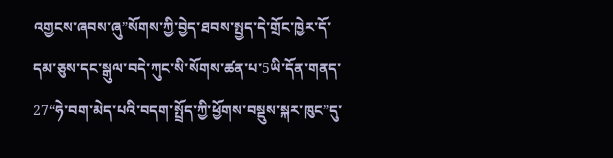འགྱངས་ཞབས་ཞུ”སོགས་ཀྱི་བྱེད་ཐབས་སྤྱད་དེ་གྲོང་ཁྱེར་དོ་དམ་ཅུས་དང་སྒུལ་བདེ་ཀུང་སི་སོགས་ཚན་པ་5ཡི་དོན་གནད་27“ཧེ་བག་མེད་པའི་བདག་སྤྲོད་ཀྱི་ཕྱོགས་བསྡུས་སྐར་ཁུང”དུ་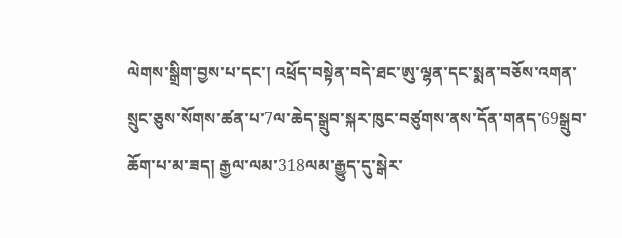ལེགས་སྒྲིག་བྱས་པ་དང་། འཕྲོད་བསྟེན་བདེ་ཐང་ཨུ་ལྷན་དང་སྨན་བཅོས་འགན་སྲུང་ཅུས་སོགས་ཚན་པ་7ལ་ཆེད་སྒྲུབ་སྐར་ཁུང་བཙུགས་ནས་དོན་གནད་69སྒྲུབ་ཆོག་པ་མ་ཟད། རྒྱལ་ལམ་318ལམ་རྒྱུད་དུ་སྒེར་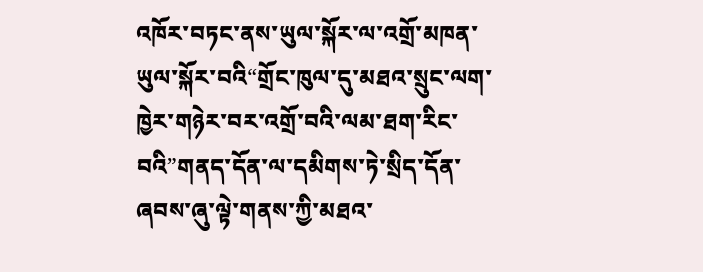འཁོར་བཏང་ནས་ཡུལ་སྐོར་ལ་འགྲོ་མཁན་ཡུལ་སྐོར་བའི“གྲོང་ཁུལ་དུ་མཐའ་སྲུང་ལག་ཁྱེར་གཉེར་བར་འགྲོ་བའི་ལམ་ཐག་རིང་བའི”གནད་དོན་ལ་དམིགས་ཏེ་སྲིད་དོན་ཞབས་ཞུ་ལྟེ་གནས་ཀྱི་མཐའ་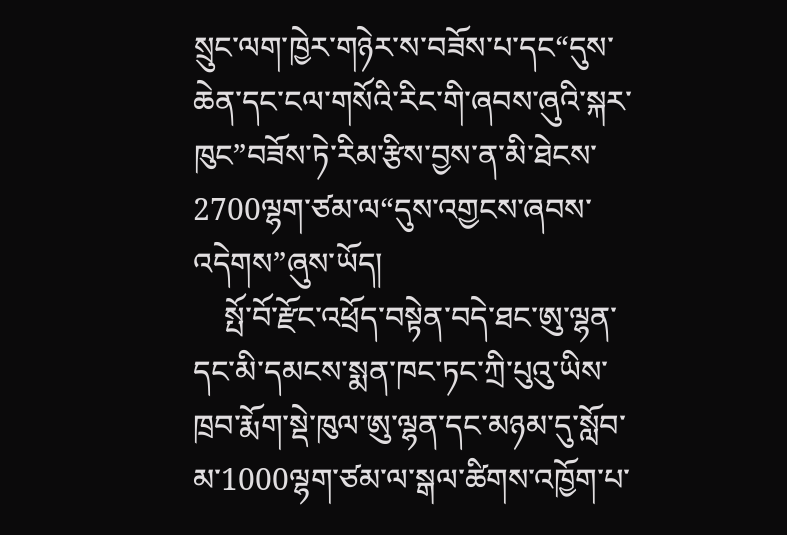སྲུང་ལག་ཁྱེར་གཉེར་ས་བཟོས་པ་དང“དུས་ཆེན་དང་ངལ་གསོའི་རིང་གི་ཞབས་ཞུའི་སྐར་ཁུང”བཟོས་ཏེ་རིམ་རྩིས་བྱས་ན་མི་ཐེངས་2700ལྷག་ཙམ་ལ“དུས་འགྱངས་ཞབས་འདེགས”ཞུས་ཡོད།
    སྤོ་བོ་རྫོང་འཕྲོད་བསྟེན་བདེ་ཐང་ཨུ་ལྷན་དང་མི་དམངས་སྨན་ཁང་ཏང་ཀྲི་པུའུ་ཡིས་ཁྲབ་རྨོག་སྡེ་ཁུལ་ཨུ་ལྷན་དང་མཉམ་དུ་སློབ་མ་1000ལྷག་ཙམ་ལ་སྒལ་ཚིགས་འཁྱོག་པ་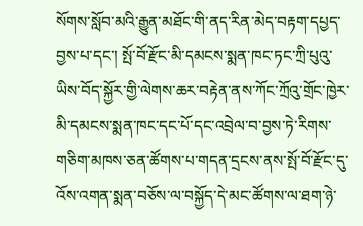སོགས་སློབ་མའི་རྒྱུན་མཐོང་གི་ནད་རིན་མེད་བརྟག་དཔྱད་བྱས་པ་དང་། སྤོ་བོ་རྫོང་མི་དམངས་སྨན་ཁང་ཏང་ཀྲི་པུའུ་ཡིས་བོད་སྐྱོར་གྱི་ལེགས་ཆར་བརྟེན་ནས་ཀོང་ཀྲོའུ་གྲོང་ཁྱེར་མི་དམངས་སྨན་ཁང་དང་པོ་དང་འབྲེལ་བ་བྱས་ཏེ་རིགས་གཅིག་མཁས་ཅན་ཚོགས་པ་གདན་དྲངས་ནས་སྤོ་བོ་རྫོང་དུ་འོས་འགན་སྨན་བཅོས་ལ་བསྐྱོད་དེ་མང་ཚོགས་ལ་ཐག་ཉེ་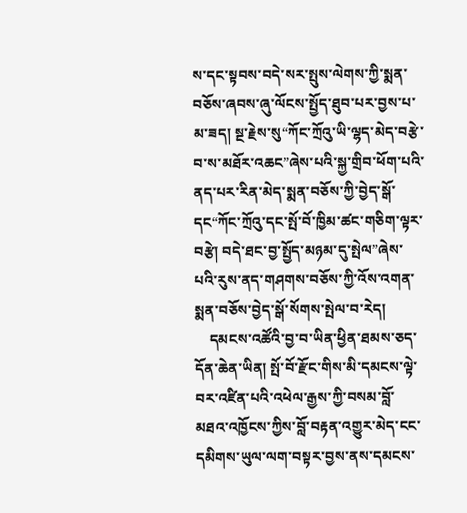ས་དང་སྟབས་བདེ་སར་སྤུས་ལེགས་ཀྱི་སྨན་བཅོས་ཞབས་ཞུ་ལོངས་སྤྱོད་ཐུབ་པར་བྱས་པ་མ་ཟད། སྔ་རྗེས་སུ“ཀོང་ཀྲོའུ་ཡི་ལྷད་མེད་བརྩེ་བ་ས་མཐོར་འཆང”ཞེས་པའི་སྐྱ་གྲིབ་ཕོག་པའི་ནད་པར་རིན་མེད་སྨན་བཅོས་ཀྱི་བྱེད་སྒོ་དང“ཀོང་ཀྲོའུ་དང་སྤོ་བོ་ཁྱིམ་ཚང་གཅིག་ལྟར་བརྩེ། བདེ་ཐང་བྱ་སྤྱོད་མཉམ་དུ་སྤེལ”ཞེས་པའི་རུས་ནད་གཤགས་བཅོས་ཀྱི་འོས་འགན་སྨན་བཅོས་བྱེད་སྒོ་སོགས་སྤེལ་བ་རེད།
    དམངས་འཚོའི་བྱ་བ་ཡིན་ཕྱིན་ཐམས་ཅད་དོན་ཆེན་ཡིན། སྤོ་བོ་རྫོང་གིས་མི་དམངས་ལྟེ་བར་འཛིན་པའི་འཕེལ་རྒྱས་ཀྱི་བསམ་བློ་མཐའ་འཁྱོངས་ཀྱིས་བློ་བརྟན་འགྱུར་མེད་ངང་དམིགས་ཡུལ་ལག་བསྟར་བྱས་ནས་དམངས་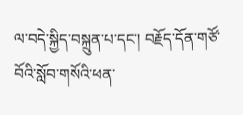ལ་བདེ་སྐྱིད་བསྐྲུན་པ་དང་། བརྗོད་དོན་གཙོ་བོའི་སློབ་གསོའི་ཕན་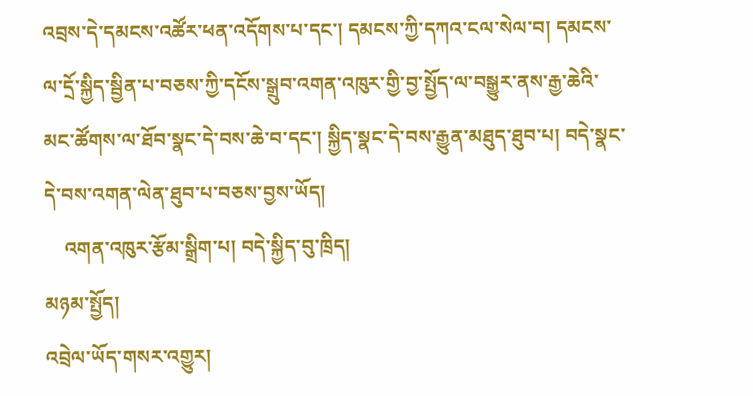འབྲས་དེ་དམངས་འཚོར་ཕན་འདོགས་པ་དང་། དམངས་ཀྱི་དཀའ་ངལ་སེལ་བ། དམངས་ལ་དྲོ་སྐྱིད་སྦྱིན་པ་བཅས་ཀྱི་དངོས་སྒྲུབ་འགན་འཁུར་གྱི་བྱ་སྤྱོད་ལ་བསྒྱུར་ནས་རྒྱ་ཆེའི་མང་ཚོགས་ལ་ཐོབ་སྣང་དེ་བས་ཆེ་བ་དང་། སྐྱིད་སྣང་དེ་བས་རྒྱུན་མཐུད་ཐུབ་པ། བདེ་སྣང་དེ་བས་འགན་ལེན་ཐུབ་པ་བཅས་བྱས་ཡོད།
    འགན་འཁུར་རྩོམ་སྒྲིག་པ། བདེ་སྐྱིད་བུ་ཁྲིད།
མཉམ་སྤྱོད།
འབྲེལ་ཡོད་གསར་འགྱུར།